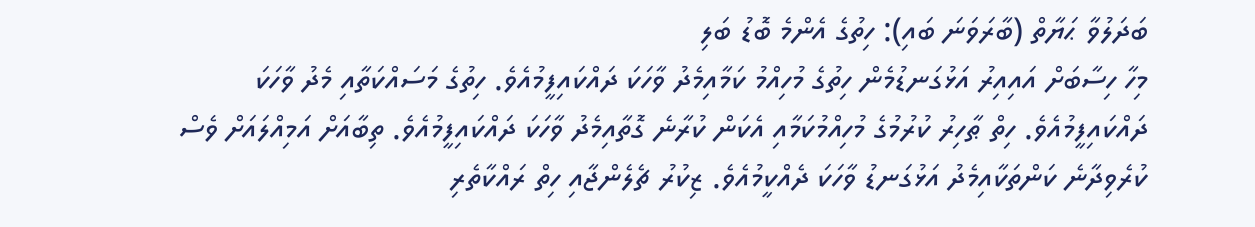ބަދަލުވާ ޙަޔާތް (ބާރަވަނަ ބައި): ހިތުގެ އެންމެ ބޮޑު ބަލި
މިހާ ހިސާބަށް އައިއިރު އަޅުގަނޑުމެން ހިތުގެ މުހިއްމު ކަމާއިމެދު ވާހަކަ ދައްކައިފީމުއެވެ. ހިތުގެ މަސައްކަތާއި މެދު ވާހަކަ ދައްކައިފީމުއެވެ. ހިތް ޠާހިރު ކުރުމުގެ މުހިއްމުކަމާއި އެކަން ކުރާނެ ގޮތާއިމެދު ވާހަކަ ދައްކައިފީމުއެވެ. ތިބާއަށް އަމިއްލައަށް ވެސް ކުރެވިދާނެ ކަންތަކާއިމެދު އަޅުގަނޑު ވާހަކަ ދެއްކީމުއެވެ. ޒިކުރު ޗެލެންޖާއި ހިތް ރައްކާތެރި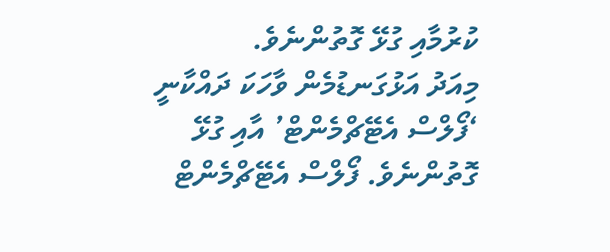ކުރުމާއި ގުޅޭ ގޮތުންނެވެ.
މިއަދު އަޅުގަނޑުމެން ވާހަކަ ދައްކާނީ ‘ފޯލްސް އެޓޭޗްމެންޓް’ އާއި ގުޅޭ ގޮތުންނެވެ. ފޯލްސް އެޓޭޗްމެންޓް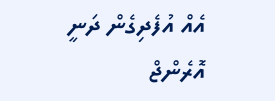އެއް އުފެދިގެން ދަނީ އޮރެންޖް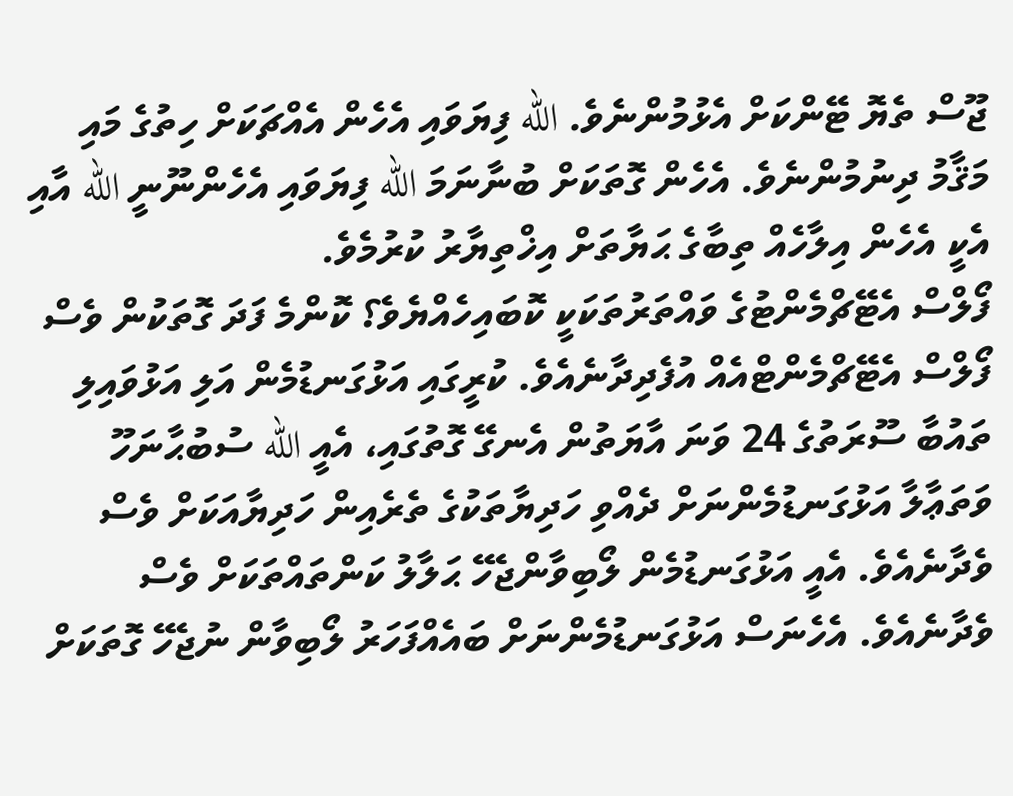ޖޫސް ތެޔޮ ޓޭންކަށް އެޅުމުންނެވެ. الله ފިޔަވައި އެހެން އެއްޗަކަށް ހިތުގެ މައި މަޤާމު ދިނުމުންނެވެ. އެހެން ގޮތަކަށް ބުނާނަމަ الله ފިޔަވައި އެހެންނޫނީ الله އާއި އެކީ އެހެން އިލާހެއް ތިބާގެ ޙަޔާތަށް އިޚްތިޔާރު ކުރުމެވެ.
ފޯލްސް އެޓޭޗްމެންޓުގެ ވައްތަރުތަކަކީ ކޮބައިހެއްޔެވެ؟ ކޮންމެ ފަދަ ގޮތަކުން ވެސް ފޯލްސް އެޓޭޗްމެންޓްއެއް އުފެދިދާނެއެވެ. ކުރީގައި އަޅުގަނޑުމެން އަލި އަޅުވައިލި ތައުބާ ސޫރަތުގެ 24 ވަނަ އާޔަތުން އެނގޭ ގޮތުގައި، އެއީ الله ސުބުޙާނަހޫ ވަތަޢާލާ އަޅުގަނޑުމެންނަށް ދެއްވި ހަދިޔާތަކުގެ ތެރެއިން ހަދިޔާއަކަށް ވެސް ވެދާނެއެވެ. އެއީ އަޅުގަނޑުމެން ލޯބިވާންޖެހޭ ޙަލާލު ކަންތައްތަކަށް ވެސް ވެދާނެއެވެ. އެހެނަސް އަޅުގަނޑުމެންނަށް ބައެއްފަހަރު ލޯބިވާން ނުޖެހޭ ގޮތަކަށް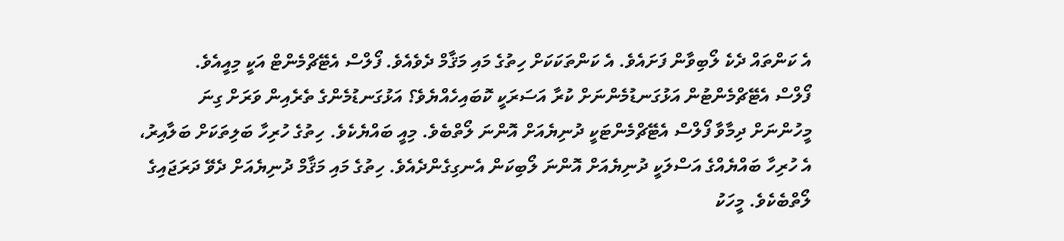އެ ކަންތައް ދެކެ ލޯބިވާން ފަށައެވެ. އެ ކަންތަކަކަށް ހިތުގެ މައި މަޤާމް ދެވެއެވެ. ފޯލްސް އެޓޭޗްމެންޓް އަކީ މިއީއެވެ.
ފޯލްސް އެޓޭޗްމެންޓުން އަޅުގަނޑުމެންނަށް ކުރާ އަސަރަކީ ކޮބައިހެއްޔެވެ؟ އަޅުގަނޑުމެންގެ ތެރެއިން ވަރަށް ގިނަ މީހުންނަށް ދިމާވާ ފޯލްސް އެޓޭޗްމެންޓަކީ ދުނިޔެއަށް އޮންނަ ލޯތްބެވެ. މިއީ ބައްޔެކެވެ. ހިތުގެ ހުރިހާ ބަލިތަކަށް ބަލާއިރު، އެ ހުރިހާ ބައްޔެއްގެ އަސްލަކީ ދުނިޔެއަށް އޮންނަ ލޯބިކަން އެނގިގެންދެއެވެ. ހިތުގެ މައި މަޤާމް ދުނިޔެއަށް ދެވޭ ދަރަޖައިގެ ލޯތްބެކެވެ. މީހަކު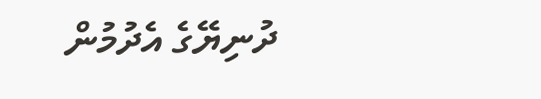ދުނިޔޭގެ އެދުމުން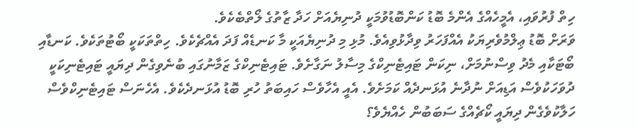ހިތް ފުރުވައި، އެމީހެއްގެ އެންމެ ބޮޑު ކަންބޮޑުވުމަކީ ދުނިޔެއަށް ހަދާ ޒާތުގެ ލޯތްބެކެވެ.
ވަރަށް ބޮޑު ޢިލްމުވެރިޔަކު އެއްފަހަރު ވިދާޅުވިއެވެ. މުޅި މި ދުނިޔެއަކީ މާ ކަނޑެއް ފަދަ އެއްޗެކެވެ. ހިތްތަކަކީ ބޯޓުތަކެވެ. ކަނޑާއި ބޯޓަކާއި މެދު ވިސްނުމަށް، ނިކަން ޓައިޓެނިކްގެ މިސާލު ނަގާށެވެ. ޓައިޓެނިކްގެ ޒަމާނުގައި ބުނެވިގެން ދިޔައީ ޓައިޓެނިކަކީ ދުވަހަކުވެސް އަޑިއަށް ނުދާނެ އުޅަނދެއް ކަމަށެވެ. އެއީ އެހާވެސް ހައިބަތު ހުރި ބޮޑު އުޅަނދެކެވެ. އެހެނަސް ޓައިޓެނިކްވެސް ހަލާކުވެގެން ދިޔައީ ކޯޗެއްގެ ސަބަބުން ހެއްޔެވެ؟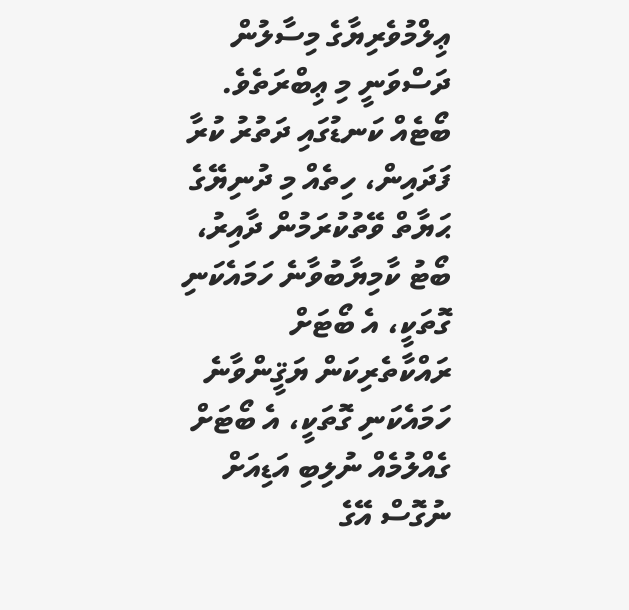ޢިލްމުވެރިޔާގެ މިސާލުން ދަސްވަނީ މި ޢިބްރަތެވެ. ބޯޓެއް ކަނޑުގައި ދަތުރު ކުރާ ފަދައިން، ހިތެއް މި ދުނިޔޭގެ ޙަޔާތް ވޭތުކުރަމުން ދާއިރު، ބޯޓު ކާމިޔާބުވާނެ ހަމައެކަނި ގޮތަކީ، އެ ބޯޓަށް ރައްކާތެރިކަން ޔަޤީންވާނެ ހަމައެކަނި ގޮތަކީ، އެ ބޯޓަށް ގެއްލުމެއް ނުލިބި އަޑިއަށް ނުގޮސް އޭގެ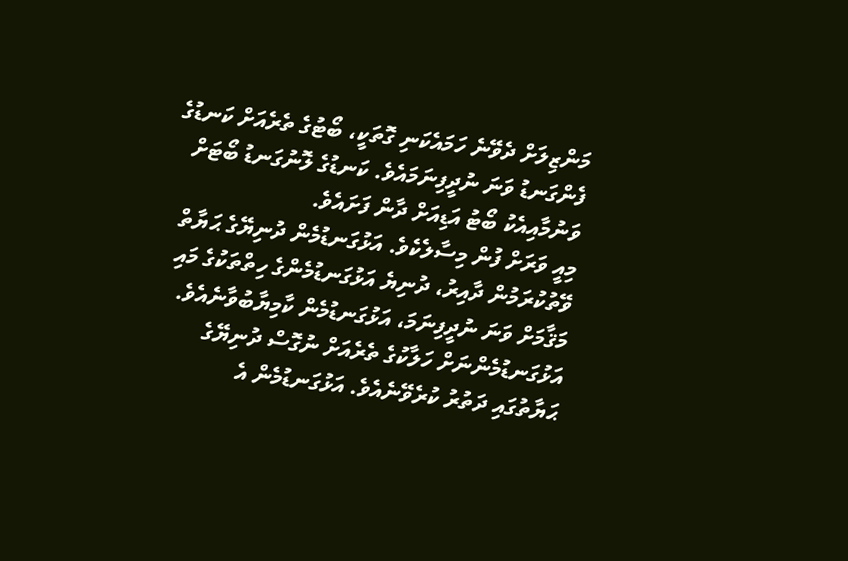މަންޒިލަށް ދެވޭނެ ހަމައެކަނި ގޮތަކީ، ބޯޓުގެ ތެރެއަށް ކަނޑުގެ ފެންގަނޑު ވަނަ ނުދީފިނަމައެވެ. ކަނޑުގެ ލޮނުގަނޑު ބޯޓަށް ވަނުމާއިއެކު ބޯޓު އަޑިއަށް ދާން ފަށައެވެ.
މިއީ ވަރަށް ފުން މިސާލެކެވެ. އަޅުގަނޑުމެން ދުނިޔޭގެ ޙަޔާތް ވޭތުކުރަމުން ދާއިރު، ދުނިޔެ އަޅުގަނޑުމެންގެ ހިތްތަކުގެ މައި މަޤާމަށް ވަނަ ނުދީފިނަމަ، އަޅުގަނޑުމެން ކާމިޔާބުވާނެއެވެ. އަޅުގަނޑުމެންނަށް ހަލާކުގެ ތެރެއަށް ނުގޮސް ދުނިޔޭގެ ޙަޔާތުގައި ދަތުރު ކުރެވޭނެއެވެ. އަޅުގަނޑުމެން އެ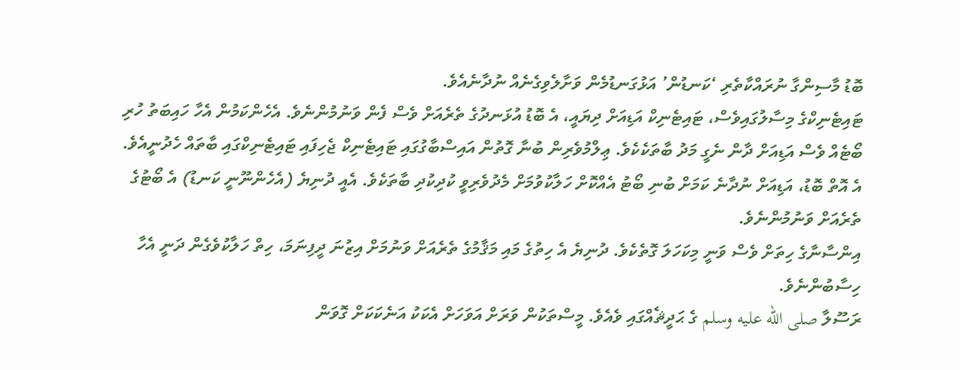ބޮޑު މާސިންގާ ނުރައްކާތެރި ‘ކަނޑުން’ އަޅުގަނޑުމެން ވަށާލެވިގެނެއް ނުދާނެއެވެ.
ޓައިޓެނިކްގެ މިސާލުގައިވެސް، ޓައިޓެނިކް އަޑިއަށް ދިޔައީ، އެ ބޮޑު އުޅަނދުގެ ތެރެއަށް ވެސް ފެން ވަނުމުންނެވެ. އެހެންކަމުން އެހާ ހައިބަތު ހުރި ބޯޓެއް ވެސް އަޑިއަށް ދާން ނެގީ މަދު ބާތަކެކެވެ. ޢިލްމުވެރިން ބުނާ ގޮތުން އައިސްބާގުގައި ޓައިޓެނިކް ޖެހިފައި ޓައިޓެނިކްގައި ބާތައް ހެދުނީއެވެ. އެ އޮތް ބޮޑު، އަޑިއަށް ނުދާނެ ކަމަށް ބުނި ބޯޓު އެއްކޮށް ހަލާކުވުމަށް މެދުވެރިވީ ކުދިކުދި ބާތަކެވެ. އެއީ ދުނިޔެ (އެހެންނޫނީ ކަނޑު) އެ ބޯޓުގެ ތެރެއަށް ވަނުމުންނެވެ.
އިންސާނާގެ ހިތަށް ވެސް ވަނީ މިކަހަލަ ގޮތެކެވެ. ދުނިޔެ އެ ހިތުގެ މައި މަޤާމުގެ ތެރެއަށް ވަނުމަށް އިޒުނަ ދީފިނަމަ، ހިތް ހަލާކުވެގެން ދަނީ އެހާ ހިސާބުންނެވެ.
ރަސޫލާ صلى الله عليه وسلم ގެ ޙަދީޘެއްގައި ވެއެވެ. މީސްތަކުން ވަރަށް އަވަހަށް އެކަކު އަނެކަކަށް ގޮވަން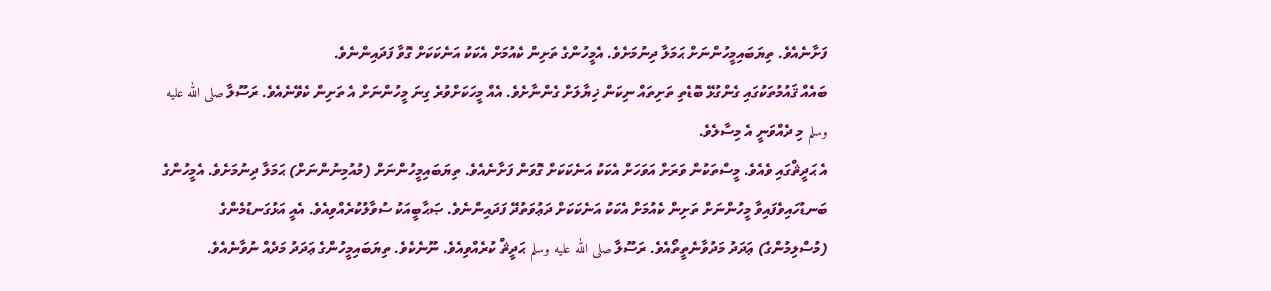ފަށާނެއެވެ. ތިޔަބައިމީހުންނަށް ޙަމަލާ ދިނުމަށެވެ. އެމީހުންގެ ތަށިން ކެއުމަށް އެކަކު އަނެކަކަށް ގޮވާ ފަދައިންނެވެ.
ބައެއް ޤައުމުތަކުގައި ގެންގުޅޭ ބޮޑެތި ތަށިތައް ނިކަން ޚިޔާލަށް ގެންނާށެވެ. އެއް މީހަކަށްވުރެ ގިނަ މީހުންނަށް އެ ތަށިން ކެވޭނެއެވެ. ރަސޫލާ صلى الله عليه وسلم މި ދެއްވަނީ އެ މިސާލެވެ.
އެ ޙަދީޘްގައި ވެއެވެ. މީސްތަކުން ވަރަށް އަވަހަށް އެކަކު އަނެކަކަށް ގޮވަން ފަށާނެއެވެ. ތިޔަބައިމީހުންނަށް (މުއުމިނުންނަށް) ޙަމަލާ ދިނުމަށެވެ. އެމީހުންގެ ބަނޑުހައިވެފައިވާ މީހުންނަށް ތަށިން ކެއުމަށް އެކަކު އަނެކަކަށް ދަޢުވަތުދޭ ފަދައިންނެވެ. ޞަޙާބީއަކު ސުވާލުކުރެއްވިއެވެ. އެއީ އަޅުގަނޑުމެންގެ (މުސްލިމުންގެ) ޢަދަދު މަދުވާނެތީތޯއެވެ. ރަސޫލާ صلى الله عليه وسلم ޙަދީޘް ކުރެއްވިއެވެ. ނޫނެކެވެ. ތިޔަބައިމީހުންގެ ޢަދަދު މަދެއް ނުވާނެއެވެ.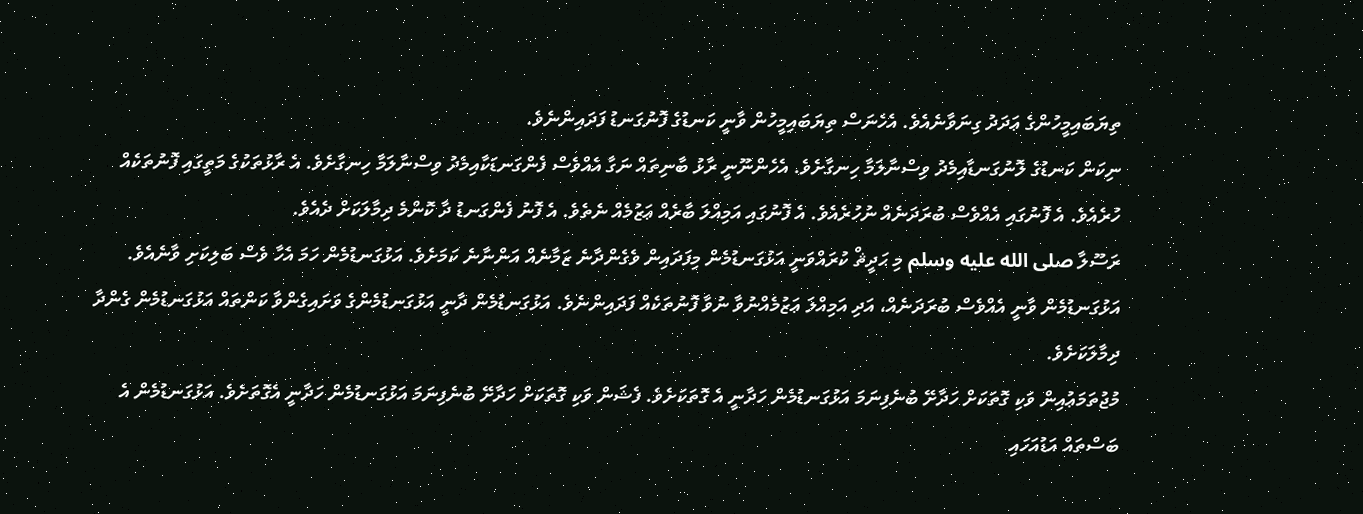ތިޔަބައިމީހުންގެ ޢަދަދު ގިނަވާނެއެވެ. އެހެނަސް ތިޔަބައިމީހުން ވާނީ ކަނޑުގެ ފޮނުގަނޑު ފަދައިންނެވެ.
ނިކަން ކަނޑުގެ ލޮނުގަނޑާއިމެދު ވިސްނާލަމާ ހިނގާށެވެ. އެހެންނޫނީ ރާޅު ބާނިތައް ނަގާ އެއްވެސް ފެންގަނޑަކާއިމެދު ވިސްނާލަމާ ހިނގާށެވެ. އެ ރާޅުތަކުގެ މަތީގައި ފޮނުތަކެއް ހުރެއެވެ. އެ ފޮނުގައި އެއްވެސް ބުރަދަނެއް ނުހުރެއެވެ. އެ ފޮނުގައި އަމިއްލަ ބާރެއް ޢަޒުމެއް ނެތެވެ. އެ ފޮނު ފެންގަނޑު ދާ ކޮންމެ ދިމާލަކަށް ދެއެވެ.
ރަސޫލާ صلى الله عليه وسلم މި ޙަދީޘް ކުރައްވަނީ އަޅުގަނޑުމެން މިފަދައިން ވެގެންދާނެ ޒަމާނެއް އަންނާނެ ކަމަށެވެ. އަޅުގަނޑުމެން ހަމަ އެހާ ވެސް ބަލިކަށި ވާނެއެވެ. އަޅުގަނޑުމެން ވާނީ އެއްވެސް ބުރަދަނެއް، އަދި އަމިއްލަ ޢަޒުމެއްނުވާ ނުވާ ފޮނުތަކެއް ފަދައިންނެވެ. އަޅުގަނޑުމެން ދާނީ އަޅުގަނޑުމެންގެ ވަށައިގެންވާ ކަންތައް އަޅުގަނޑުމެން ގެންދާ ދިމާލަކަށެވެ.
މުޖުތަމަޢުއިން ވަކި ގޮތަކަށް ހަދާށޭ ބުނެފިނަމަ އަޅުގަނޑުމެން ހަދާނީ އެ ގޮތަކަށެވެ. ފެޝަން ވަކި ގޮތަކަށް ހަދާށޭ ބުނެފިނަމަ އަޅުގަނޑުމެން ހަދާނީ އެގޮތަށެވެ. އަޅުގަނޑުމެން އެ ބަސްތައް އަޑުއަހައި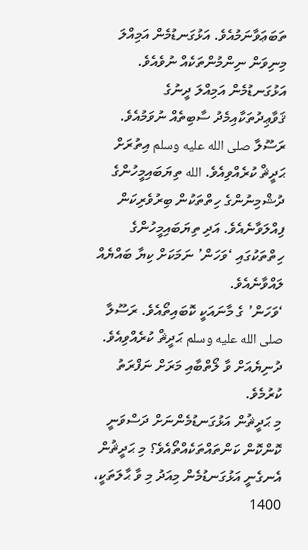ތަބަޢަވާނަމުއެވެ. އަޅުގަނޑުމެން އަމިއްލަ މިނިވަން ނިންމުންތަކެއް ނުވެއެވެ. އަޅުގަނޑުމެން އަމިއްލަ ދީނުގެ ޤަވާޢިދުތަކާއިމެދު ސާބިތެއް ނުވަމުއެވެ.
ރަސޫލާ صلى الله عليه وسلم އިތުރަށް ޙަދީޘް ކުރެއްވިއެވެ. الله ތިޔަބައިމީހުންގެ ދުޝްމިނުންގެ ހިތްތަކުން ބިރުވެރިކަން ފިއްލަވާނެއެވެ. އަދި ތިޔަބައިމީހުންގެ ހިތްތަކުގައި ‘ވަހަން’ ނަމަކަށް ކިޔާ ބައްޔެއް ލައްވާނެއެވެ.
‘ވަހަން’ ގެ މާނައަކީ ކޮބައިތޯއެވެ. ރަސޫލާ صلى الله عليه وسلم ޙަދީޘް ކުރެއްވިއެވެ. ދުނިޔެއަށް ވާ ލޯތްބާއި މަރަށް ނަފްރަތު ކުރުމެވެ.
މި ޙަދީޘުން އަޅުގަނޑުމެންނަށް ދަސްވަނީ ކޮންކޮން ކަންތައްތަކެއްތޯއެވެ؟ މި ޙަދީޘުން އެނގެނީ އަޅުގަނޑުމެން މިއަދު މި ވާ ޙާލަތަކީ، 1400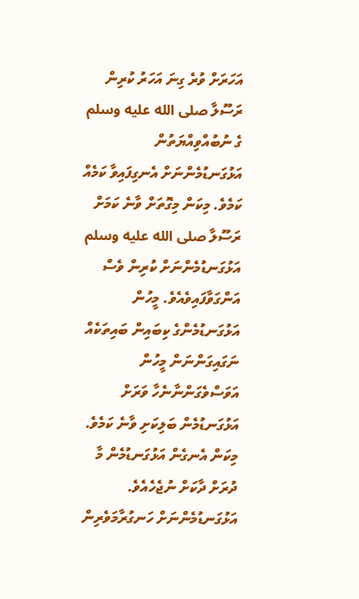އަހަރަށް ވުރެ ގިނަ އަހަރު ކުރިން ރަސޫލާ صلى الله عليه وسلم ގެ ނުބުއްވިއްޔަތުން އަޅުގަނޑުމެންނަށް އެނގިފައިވާ ކަމެއް ކަމެވެ. މިކަން މިގޮތަށް ވާނެ ކަމަށް ރަސޫލާ صلى الله عليه وسلم އަޅުގަނޑުމެންނަށް ކުރިން ވެސް އަންގަވާފައިވެއެވެ. މީހުން އަޅުގަނޑުމެންގެ ކިބައިން ބައިތަކެއް ނަގައިގަންނަން މީހުން އަވަސްވެގަންނާނެހާ ވަރަށް އަޅުގަނޑުމެން ބަލިކަށި ވާނެ ކަމެވެ. މިކަން އެނގެން އަޅުގަނޑުމެން މާ ދުރަށް ދާކަށް ނުޖެހެއެވެ. އަޅުގަނޑުމެންނަށް ހަނގުރާމަވެރިން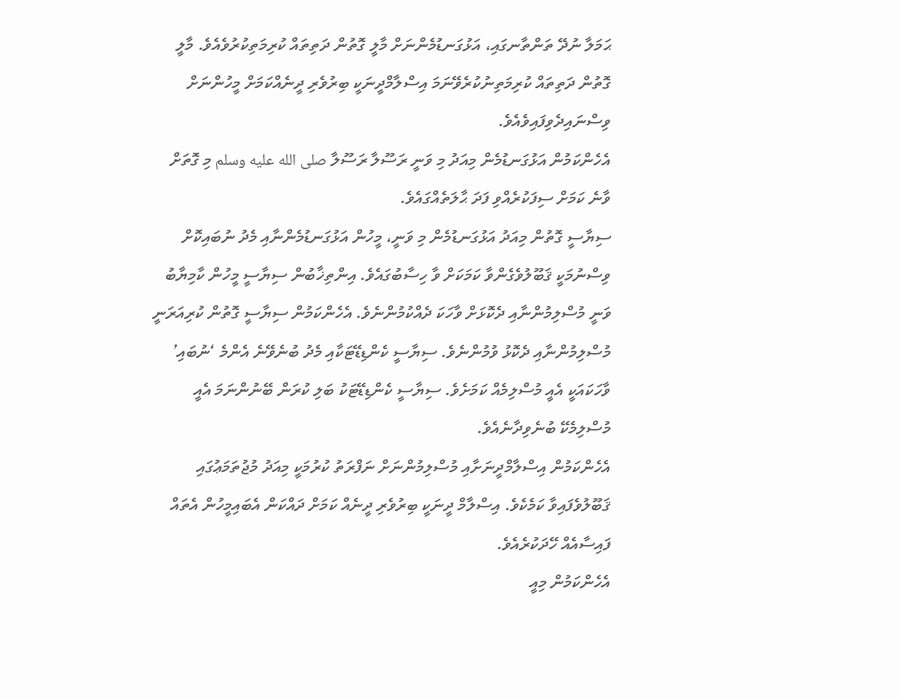ޙަމަލާ ނުދޭ ތަންތާނގައި، އަޅުގަނޑުމެންނަށް މާލީ ގޮތުން ދަތިތައް ކުރިމަތިކުރުވެއެވެ. މާލީ ގޮތުން ދަތިތައް ކުރިމަތިނުކުރެވޭނަމަ އިސްލާމްދީނަކީ ބިރުވެރި ދީނެއްކަމަށް މީހުންނަށް ވިސްނައިދެވިފައިވެއެވެ.
އެހެންކަމުން އަޅުގަނޑުމެން މިއަދު މި ވަނީ ރަސޫލާ ރަސޫލާ صلى الله عليه وسلم މި ގޮތަށް ވާނެ ކަމަށް ސިފަކުރެއްވި ފަދަ ޙާލަތެއްގައެވެ.
ސިޔާސީ ގޮތުން މިއަދު އަޅުގަނޑުމެން މި ވަނީ، މީހުން އަޅުގަނޑުމެންނާއި މެދު ނުބައިކޮށް ވިސްނުމަކީ ޤަބޫލުވެގެންވާ ކަމަކަށް ވާ ހިސާބުގައެވެ. އިންތިޚާބުން ސިޔާސީ މީހުން ކާމިޔާބު ވަނީ މުސްލިމުންނާއި ދެކޮޅަށް ވާހަކަ ދެއްކުމުންނެވެ. އެހެންކަމުން ސިޔާސީ ގޮތުން ކުރިއަރަނީ މުސްލިމުންނާއި ދެކޮޅު ވުމުންނެވެ. ސިޔާސީ ކެންޑިޑޭޓަކާއި މެދު ބުނެވޭނެ އެންމެ ‘ނުބައި’ ވާހަކައަކީ އެއީ މުސްލިމެއް ކަމަށެވެ. ސިޔާސީ ކެންޑިޑޭޓަކު ބަލި ކުރަން ބޭނުންނަމަ އެއީ މުސްލިމެކޭ ބުނެވިދާނެއެވެ.
އެހެންކަމުން އިސްލާމްދީނަށާއި މުސްލިމުންނަށް ނަފްރަތު ކުރުމަކީ މިއަދު މުޖުތަމަޢުގައި ޤަބޫލުވެފައިވާ ކަމެކެވެ. އިސްލާމް ދީނަކީ ބިރުވެރި ދީނެއް ކަމަށް ދައްކަން އެބައިމީހުން އެތައް ފައިސާއެއް ހޭދަކުރެއެވެ.
އެހެންކަމުން މިއީ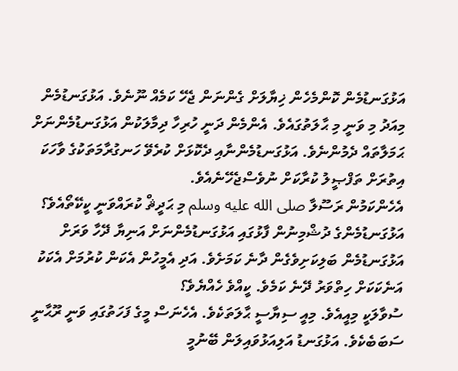އަޅުގަނޑުމެން ކޮންމެހެން ޚިޔާލަށް ގެންނަން ޖެހޭ ކަމެއް ނޫނެވެ. އަޅުގަނޑުމެން މިއަދު މި ވަނީ މި ޙާލަތުގައެވެ. އެންމެން ދަނީ ހުރިހާ ދިމާލަކުން އަޅުގަނޑުމެންނަށް ޙަމަލާތައް ދެމުންނެވެ. އަޅުގަނޑުމެންނާއި ދެކޮޅަށް ކުރެވޭ ހަނގުރާމަތަކުގެ ވާހަކަ އިތުރަށް ތަފްޞީލު ކުރާކަށް ނުވެސްޖެހޭނެއެވެ.
އެހެންކަމުން ރަސޫލާ صلى الله عليه وسلم މި ޙަދީޘް ކުރައްވަނީ ކީކޭތޯއެވެ؟ އަޅުގަނޑުމެންގެ ދުޝްމިނުން ފާޅުގައި އަޅުގަނޑުމެންނަށް އަނިޔާ ދޭހާ ވަރަށް އަޅުގަނޑުމެން ބަލިކަށިވެގެން ދާނެ ކަމަށެވެ. އަދި އެމީހުން އެކަން ކުރުމަށް އެކަކު އަނެކަކަށް ހިތްވަރު ދޭނެ ކަމެވެ. ކީއްވެ ހެއްޔެވެ؟
ސުވާލަކީ މިއީއެވެ. މިއީ ސިޔާސީ ޙާލަތަކެވެ. އެހެނަސް މީގެ ފަހަތުގައި ވަނީ ރޫޙާނީ ސަބަބެކެވެ. އަޅުގަނޑު އަލިއަޅުވައިލަން ބޭނުމީ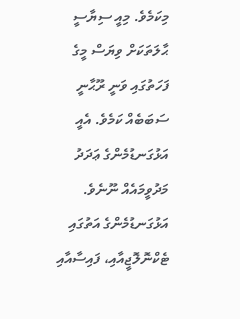މިކަމެވެ. މިއީ ސިޔާސީ ޙާލަތަކަށް ވިޔަސް މީގެ ފަހަތުގައި ވަނީ ރޫޙާނީ ސަބަބެއް ކަމެވެ. އެއީ އަޅުގަނޑުމެންގެ ޢަދަދު މަދުވީމައެއް ނޫނެވެ. އަޅުގަނޑުމެންގެ އަތުގައި ޓެކްނޮލޮޖީއާއި، ފައިސާއާއި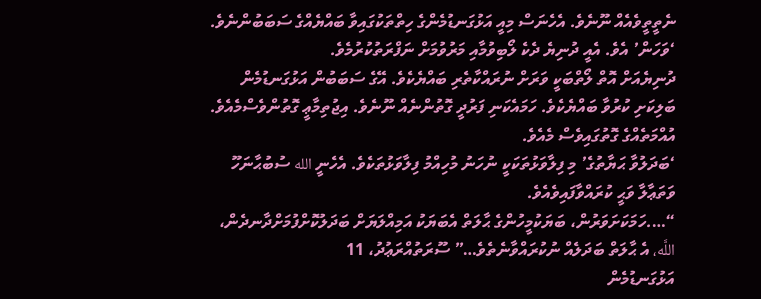ނެތީތީވެއެއް ނޫނެވެ. އެހެނަސް މިއީ އަޅުގަނޑުމެންގެ ހިތްތަކުގައިވާ ބައްޔެއްގެ ސަބަބުންނެވެ. ‘ވަހަން’ އެވެ. އެއީ ދުނިޔެ ދެކެ ލޯބިވުމާއި މަރުވުމަށް ނަފްރަތުކުރުމެވެ.
ދުނިޔެއަށް އޮތް ލޯތްބަކީ ވަރަށް ނުރައްކާތެރި ބައްޔެކެވެ. އޭގެ ސަބަބުން އަޅުގަނޑުމެން ބަލިކަށި ކުރުވާ ބައްޔެކެވެ. ހަމައެކަނި ފަރުދީ ގޮތުންނެއް ނޫނެވެ. އިޖުތިމާޢީ ގޮތުންވެސްމެއެވެ. އުއްމަތެއްގެ ގޮތުގައިވެސް މެއެވެ.
‘ބަދަލުވާ ޙަޔާތުގެ’ މި ފިލާވަޅުތަކަކީ ނުހަނު މުހިއްމު ފިލާވަޅުތަކެވެ. އެހެނީ الله ސުބުޙާނަހޫ ވަތަޢާލާ ވަޙީ ކުރައްވާފައިވެއެވެ.
“….ހަމަކަށަވަރުން، ބަޔަކުމީހުންގެ ޙާލަތް އެބަޔަކު އަމިއްލަޔަށް ބަދަލުކޮށްފުމަށްދާނދެން، اللَّه، އެ ޙާލަތް ބަދަލެއް ނުކުރައްވާނެތެވެ…” ސޫރަތުއްރަޢުދު، 11
އަޅުގަނޑުމެން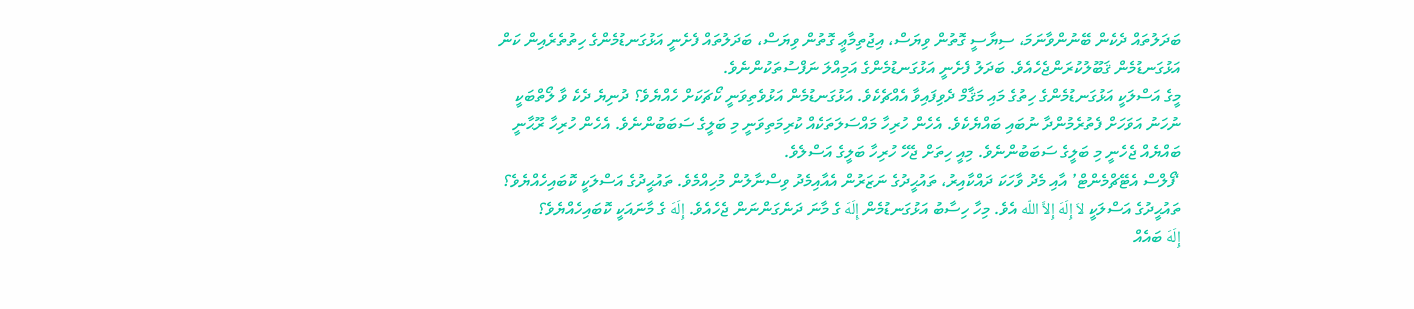ބަދަލުތައް ދެކެން ބޭނުންވާނަމަ، ސިޔާސީ ގޮތުން ވިޔަސް، އިޖުތިމާޢީ ގޮތުން ވިޔަސް، ބަދަލުތައް ފެށެނީ އަޅުގަނޑުމެންގެ ހިތުތެރެއިން ކަން އަޅުގަނޑުމެން ޤަބޫލުކުރަންޖެހެއެވެ. ބަދަލު ފެށެނީ އަޅުގަނޑުމެންގެ އަމިއްލަ ނަފްސުތަކުންނެވެ.
މީގެ އަސްލަކީ އަޅުގަނޑުމެންގެ ހިތުގެ މައި މަޤާމް ދެވިފައިވާ އެއްޗެކެވެ. އަޅުގަނޑުމެން އަޅުވެތިވަނީ ކޯޗަކަށް ހެއްޔެވެ؟ ދުނިޔެ ދެކެ ވާ ލޯތްބަކީ ނުހަނު އަވަހަށް ފެތުރެމުންދާ ނުބައި ބައްޔެކެވެ. އެހެން ހުރިހާ މައްސަލަތަކެއް ކުރިމަތިވަނީ މި ބަލީގެ ސަބަބުންނެވެ. އެހެން ހުރިހާ ރޫޙާނީ ބައްޔެއް ޖެހެނީ މި ބަލީގެ ސަބަބުންނެވެ. މިއީ ހިތަށް ޖެހޭ ހުރިހާ ބަލީގެ އަސްލެވެ.
‘ފޯލްސް އެޓޭޗްމެންޓް’ އާއި މެދު ވާހަކަ ދައްކާއިރު، ތައުޙީދުގެ ނަޒަރުން އެއާއިމެދު ވިސްނާލުން މުހިއްމެވެ. ތައުޙީދުގެ އަސްލަކީ ކޮބައިހެއްޔެވެ؟ ތައުޙީދުގެ އަސްލަކީ لاَ إِلَهَ إِلاَّ اللّه އެވެ. މިހާ ހިސާބު އަޅުގަނޑުމެން إِلَهَ ގެ މާނަ ދަނެގަންނަން ޖެހެއެވެ. إِلَهَ ގެ މާނައަކީ ކޮބައިހެއްޔެވެ؟
إِلَهَ ބައެއް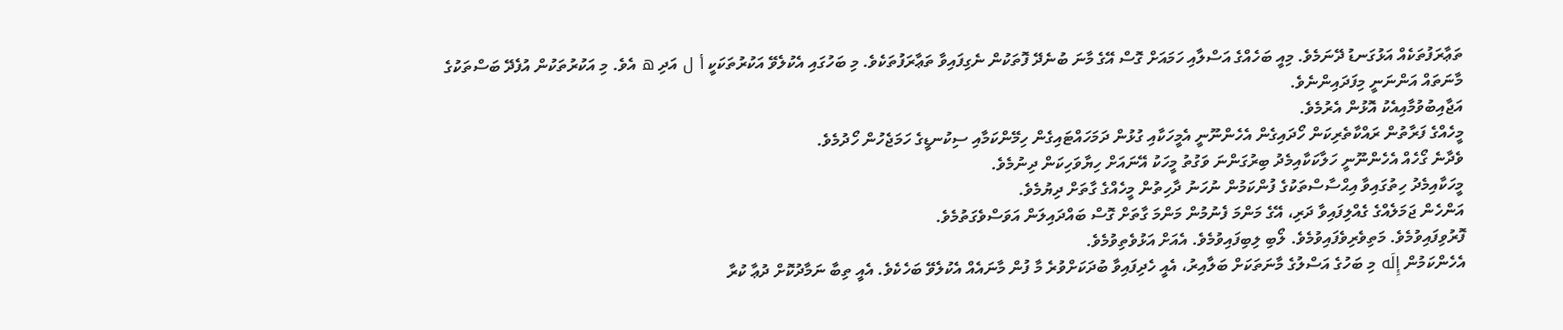ތަޢާރަފުތަކެއް އަޅުގަނޑު ދޭނަމެވެ. މިއީ ބަހެއްގެ އަސްލާއި ހަމައަށް ގޮސް އޭގެ މާނަ ބުނެދޭ ފޮތަކުން ނެގިފައިވާ ތަޢާރަފުތަކެވެ. މި ބަހުގައި އެކުލެވޭ އަކުރުތަކަކީ أ ل އަދި ه އެވެ. މި އަކުރުތަކުން އުފެދޭ ބަސްތަކުގެ މާނަތައް އަންނަނީ މިފަދައިންނެވެ.
އަޖާއިބުވުމާއިއެކު އޮޅުން އެރުމެވެ.
މީހެއްގެ ފަރާތުން ރައްކާތެރިކަން ހޯދައިގެން އެހެންނޫނީ އެމީހަކާއި ގުޅުން ދަމަހައްޓައިގެން ހިމޭންކަމާއި ސިކުނޑީގެ ހަމަޖެހުން ހޯދުމެވެ.
ވެދާނެ ގޯހެއް އެހެންނޫނީ ހަލާކަކާއިމެދު ބިރުގަންނަ ވަގުތު މީހަކު އޭނައަށް ހިޔާވަހިކަން ދިނުމެވެ.
މީހަކާއިމެދު ހިތުގައިވާ އިޙްސާސްތަކުގެ ފުންކަމުން ނުހަނު ދާހިތުން މީހެއްގެ ގާތަށް ދިޔުމެވެ.
އަންހެން ޖަމަލެއްގެ ގެއްލިފައިވާ ދަރި، އޭގެ މަންމަ ފެނުމުން މަންމަ ގާތަށް ގޮސް ބައްދައިލަން އަވަސްވެގަތުމެވެ.
ފޮރުވިފައިވުމެވެ. މަތިވެރިވެފައިވުމެވެ. ލޯބި ލިބިފައިވުމެވެ. އެއަށް އަޅުވެތިވުމެވެ.
އެހެންކަމުން إِلَه މި ބަހުގެ އަސްލުގެ މާނަތަކަށް ބަލާއިރު، އެއީ ހެދިފައިވާ ބުދަކަށްވުރެ މާ ފުން މާނައެއް އެކުލެވޭ ބަހެކެވެ. އެއީ ތިބާ ނަމާދުކޮށް ދުޢާ ކުރާ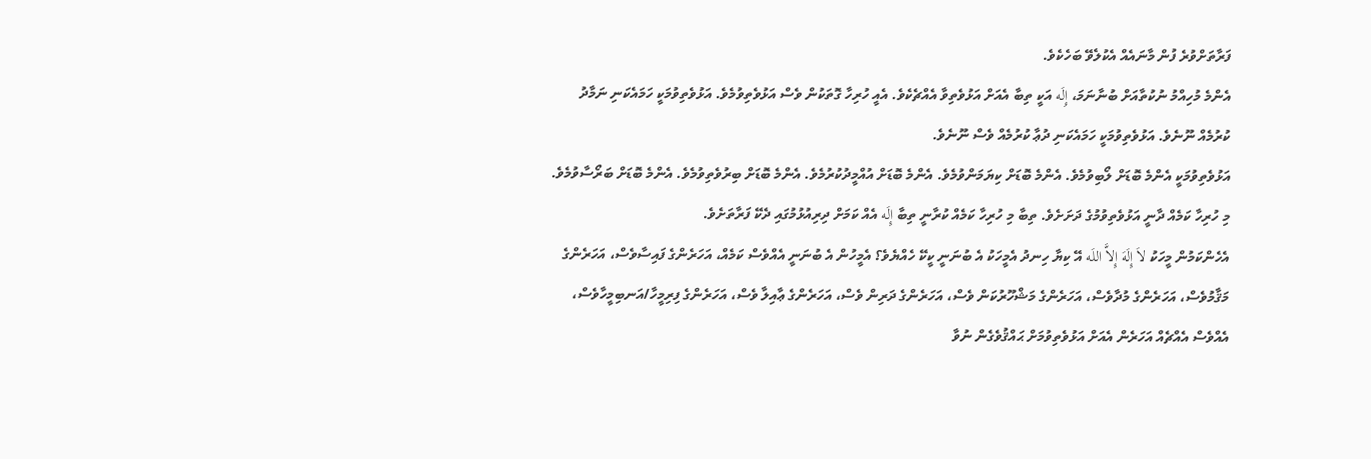ފަރާތަށްވުރެ ފުން މާނައެއް އެކުލެވޭ ބަހެކެވެ.
އެންމެ މުހިއްމު ނުކުތާއަށް ބުނާނަމަ، إِلَه އަކީ ތިބާ އެއަށް އަޅުވެތިވާ އެއްޗެކެވެ. އެއީ ހުރިހާ ގޮތަކުން ވެސް އަޅުވެތިވުމެވެ. އަޅުވެތިވުމަކީ ހަމައެކަނި ނަމާދު ކުރުމެއް ނޫނެވެ. އަޅުވެތިވުމަކީ ހަމައެކަނި ދުޢާ ކުރުމެއް ވެސް ނޫނެވެ.
އަޅުވެތިވުމަކީ އެންމެ ބޮޑަށް ލޯބިވުމެވެ. އެންމެ ބޮޑަށް ކިޔަމަންވުމެވެ. އެންމެ ބޮޑަށް އުއްމީދުކުރުމެވެ. އެންމެ ބޮޑަށް ބިރުވެތިވުމެވެ. އެންމެ ބޮޑަށް ބަރޯސާވުމެވެ. މި ހުރިހާ ކަމެއް ދާނީ އަޅުވެތިވުމުގެ ދަށަށެވެ. ތިބާ މި ހުރިހާ ކަމެއް ކުރާނީ ތިބާ إِلَه އެއް ކަމަށް ދިރިއުޅުމުގައި ދެކޭ ފަރާތަށެވެ.
އެހެންކަމުން މީހަކު لاَ إِلَهَ إِلاَّ اللَه އޭ ކިޔާ ހިނދު އެމީހަކު އެ ބުނަނީ ކީކޭ ހެއްޔެވެ؟ އެމީހުން އެ ބުނަނީ އެއްވެސް ކަމެއް، އަހަރެންގެ ފައިސާވެސް، އަހަރެންގެ މަޤާމުވެސް، އަހަރެންގެ މުދާވެސް، އަހަރެންގެ މަޝްހޫރުކަން ވެސް، އަހަރެންގެ ދަރިން ވެސް، އަހަރެންގެ ޢާއިލާ ވެސް، އަހަރެންގެ ފިރިމީހާ/އަނބިމީހާވެސް، އެއްވެސް އެއްޗެއް އަހަރެން އެއަށް އަޅުވެތިވުމަށް ޙައްޤުވެގެން ނުވާ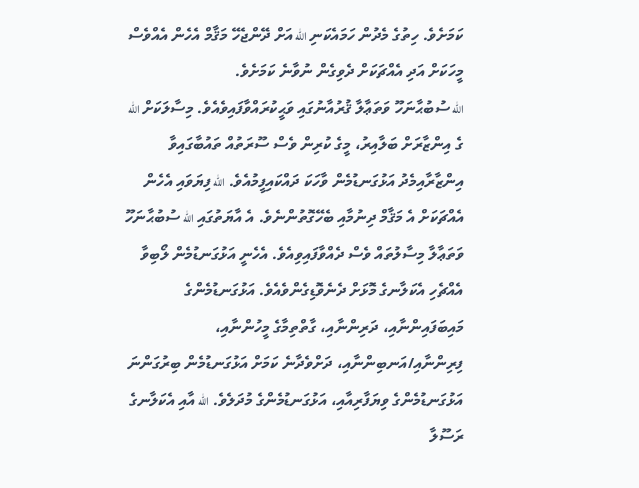ކަމަށެވެ. ހިތުގެ މެދުން ހަމައެކަނި الله އަށް ދޭންޖެހޭ މަޤާމް އެހެން އެއްވެސް މީހަކަށް އަދި އެއްޗަކަށް ދެވިގެން ނުވާނެ ކަމަށެވެ.
الله ސުބުޙާނަހޫ ވަތަޢާލާ ޤުރުއާނުގައި ވަޙީކުރައްވާފައިވެއެވެ. މިސާލަކަށް الله ގެ އިންޒާރަށް ބަލާއިރު، މީގެ ކުރިން ވެސް ސޫރަތުއް ތައުބާގައިވާ އިންޒާރާއިމެދު އަޅުގަނޑުމެން ވާހަކަ ދައްކައިފީމުއެވެ. الله ފިޔަވައި އެހެން އެއްޗަކަށް އެ މަޤާމް ދިނުމާއި ބެހޭގޮތުންނެވެ. އެ އާޔަތުގައި الله ސުބުޙާނަހޫ ވަތަޢާލާ މިސާލުތައް ވެސް ދެއްވާފައިވިއެވެ. އެހެނީ އަޅުގަނޑުމެން ލޯބިވާ އެއްޗެހި އެކަލާނގެ މޮޅަށް ދެނެވޮޑިގެންވެއެވެ. އަޅުގަނޑުމެންގެ މައިބަފައިންނާއި، ދަރިންނާއި، ގާތްތިމާގެ މީހުންނާއި، ފިރިންނާއި/އަނބިންނާއި، ދަށްވެދާނެ ކަމަށް އަޅުގަނޑުމެން ބިރުގަންނަ އަޅުގަނޑުމެންގެ ވިޔަފާރިއާއި، އަޅުގަނޑުމެންގެ މުދަލެވެ. الله އާއި އެކަލާނގެ ރަސޫލާ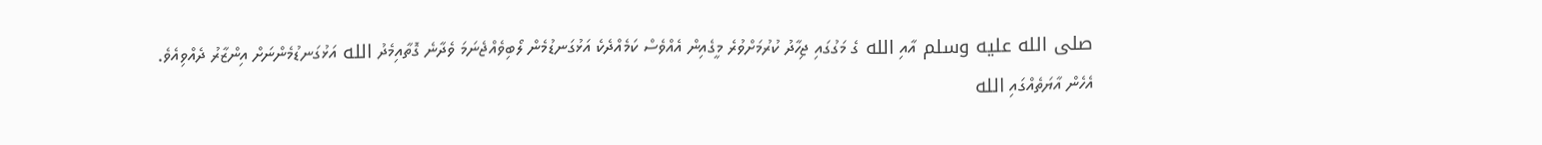صلى الله عليه وسلم އާއި الله ގެ މަގުގައި ޖިހާދު ކުރުމަށްވުރެ މީގެއިން އެއްވެސް ކަމެއްދެކެ އަޅުގަނޑުމެން ލޯބިވެއްޖެނަމަ ވެދާނެ ގޮތާއިމެދު الله އަޅުގަނޑުމެންނަށް އިންޒާރު ދެއްވިއެވެ.
އެހެން އާޔަތެއްގައި الله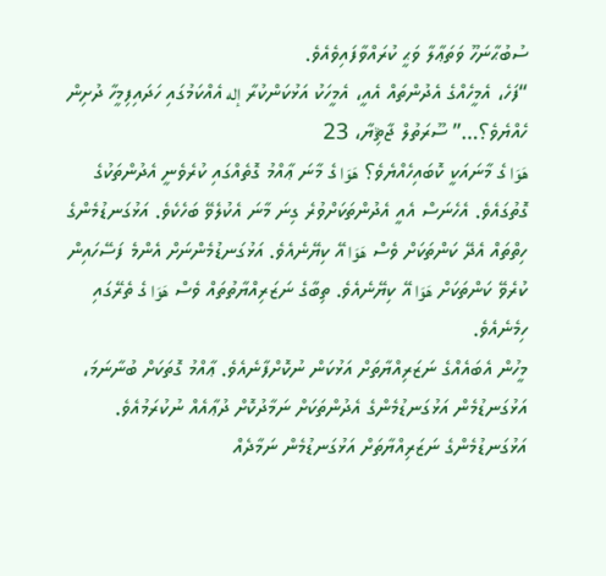ސުބުޙާނަހޫ ވަތަޢާލާ ވަޙީ ކުރައްވާފައިވެއެވެ.
“ފަހެ، އެމީހެއްގެ އެދުންތައް އެއީ، އެމީހަކު އަޅުކަންކުރާ إله އެއްކަމުގައި ހަދައިފިމީހާ ދުށިން ހެއްޔެވެ؟…” ސޫރަތުލް ޖާޘިޔާ، 23
هَوَا ގެ މާނައަކީ ކޮބައިހެއްޔެވެ؟ هَوَا ގެ މާނަ ޢާއްމު ގޮތެއްގައި ކުރެވެނީ އެދުންތަކުގެ ގޮތުގައެވެ. އެހެނަސް އެއީ އެދުންތަކަށްވުރެ ގިނަ މާނަ އެކުލެވޭ ބަހެކެވެ. އަޅުގަނޑުމެންގެ ހިތްތައް އެދޭ ކަންތަކަށް ވެސް هَوَا އޭ ކިޔޭނެއެވެ. އަޅުގަނޑުމެންނަށް އެންމެ ފަސޭހައިން ކުރެވޭ ކަންތަކަށް هَوَا އޭ ކިޔޭނެއެވެ. ތިބާގެ ނަޒަރިއްޔާތުތައް ވެސް هَوَا ގެ ތެރޭގައި ހިމެނެއެވެ.
މީހުން އެބައެއްގެ ނަޒަރިއްޔާތަށް އަޅުކަން ނުކޮށްފާނެއެވެ. ޢާއްމު ގޮތަކަށް ބުނާނަމަ، އަޅުގަނޑުމެން އަޅުގަނޑުމެންގެ އެދުންތަކަށް ނަމާދުކޮށް ދުޢާއެއް ނުކުރަމުއެވެ. އަޅުގަނޑުމެންގެ ނަޒަރިއްޔާތަށް އަޅުގަނޑުމެން ނަމާދެއް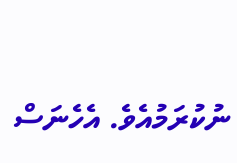ނުކުރަމުއެވެ. އެހެނަސް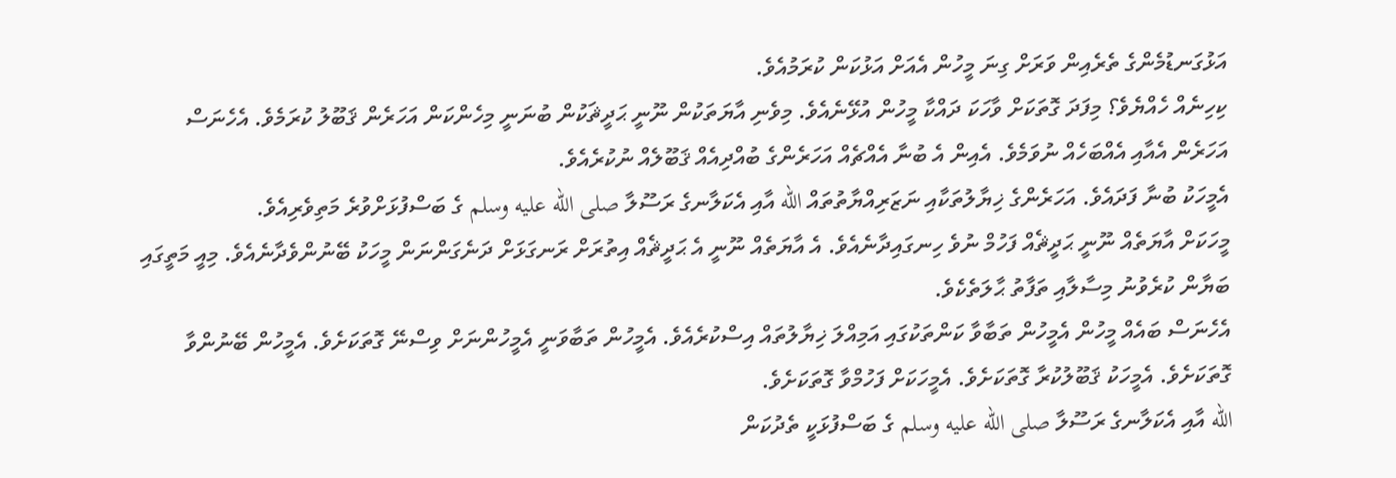އަޅުގަނޑުމެންގެ ތެރެއިން ވަރަށް ގިނަ މީހުން އެއަށް އަޅުކަން ކުރަމުއެވެ.
ކިހިނެއް ހެއްޔެވެ؟ މިފަދަ ގޮތަކަށް ވާހަކަ ދައްކާ މީހުން އުޅޭނެއެވެ. މިވެނި އާޔަތަކުން ނޫނީ ޙަދީޘަކުން ބުނަނީ މިހެންކަން އަހަރެން ޤަބޫލު ކުރަމެވެ. އެހެނަސް އަހަރެން އެއާއި އެއްބަހެއް ނުވަމެވެ. އެއިން އެ ބުނާ އެއްޗެއް އަހަރެންގެ ބުއްދިއެއް ޤަބޫލެއް ނުކުރެއެވެ.
އެމީހަކު ބުނާ ފަދައެވެ. އަހަރެންގެ ޚިޔާލުތަކާއި ނަޒަރިއްޔާތުތައް الله އާއި އެކަލާނގެ ރަސޫލާ صلى الله عليه وسلم ގެ ބަސްފުޅަށްވުރެ މަތިވެރިއެވެ.
މީހަކަށް އާޔަތެއް ނޫނީ ޙަދީޘެއް ފަހުމް ނުވެ ހިނގައިދާނެއެވެ. އެ އާޔަތެއް ނޫނީ އެ ޙަދީޘެއް އިތުރަށް ރަނގަޅަށް ދަނެގަންނަން މީހަކު ބޭނުންވެދާނެއެވެ. މިއީ މަތީގައި ބަޔާން ކުރެވުނު މިސާލާއި ތަފާތު ޙާލަތެކެވެ.
އެހެނަސް ބައެއް މީހުން އެމީހުން ތަބާވާ ކަންތަކުގައި އަމިއްލަ ޚިޔާލުތައް އިސްކުރެއެވެ. އެމީހުން ތަބާވަނީ އެމީހުންނަށް ވިސްނޭ ގޮތަކަށެވެ. އެމީހުން ބޭނުންވާ ގޮތަކަށެވެ. އެމީހަކު ޤަބޫލުކުރާ ގޮތަކަށެވެ. އެމީހަކަށް ފަހުމްވާ ގޮތަކަށެވެ.
الله އާއި އެކަލާނގެ ރަސޫލާ صلى الله عليه وسلم ގެ ބަސްފުޅަކީ ތެދުކަން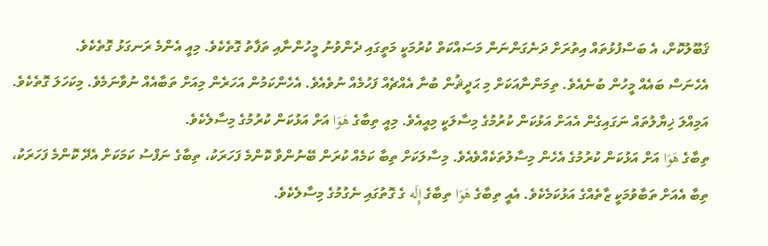ޤަބޫލުކޮށް، އެ ބަސްފުޅުތައް އިތުރަށް ދަނެގަންނަން މަސައްކަތް ކުރުމަކީ މަތީގައި ދެންވުނު މީހުންނާއި ތަފާތު ގޮތެކެވެ. މިއީ އެންމެ ރަނގަޅު ގޮތެކެވެ.
އެހެނަސް ބައެއް މީހުން ބުނެއެވެ. ތިމަންނާއަކަށް މި ޙަދީޘުން ބުނާ އެއްޗެއް ފަހުމެއް ނުވެއެވެ. އެހެންކަމުން އަހަރެން މިއަށް ތަބާއެއް ނުވާނަމެވެ. މިކަހަލަ ގޮތެކެވެ.
އަމިއްލަ ޚިޔާލުތައް ނަގައިގެން އެއަށް އަޅުކަން ކުރުމުގެ މިސާލަކީ މިއީއެވެ. މިއީ ތިބާގެ هَوَا އަށް އަޅުކަން ކުރުމުގެ މިސާލެކެވެ.
ތިބާގެ هَوَا އަށް އަޅުކަން ކުރުމުގެ އެހެން މިސާލުތަކެއްވެއެވެ. މިސާލަކަށް ތިބާ ކަމެއް ކުރަން ބޭނުންވާ ކޮންމެ ފަހަރަކު، ތިބާގެ ނަފްސު ކަމަކަށް އެދޭ ކޮންމެ ފަހަރަކު، ތިބާ އެއަށް ތަބާވުމަކީ ޒާތެއްގެ އަޅުކަމެކެވެ. އެއީ ތިބާގެ هَوَا ތިބާގެ إِلَه ގެ ގޮތުގައި ނެގުމުގެ މިސާލެކެވެ.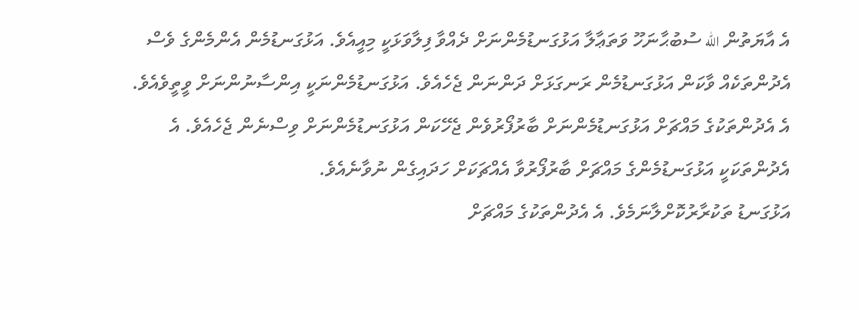އެ އާޔަތުން الله ސުބުޙާނަހޫ ވަތަޢާލާ އަޅުގަނޑުމެންނަށް ދެއްވާ ފިލާވަޅަކީ މިއީއެވެ. އަޅުގަނޑުމެން އެންމެންގެ ވެސް އެދުންތަކެއް ވާކަން އަޅުގަނޑުމެން ރަނގަޅަށް ދަންނަން ޖެހެއެވެ. އަޅުގަނޑުމެންނަކީ އިންސާނުންނަށް ވީތީވެއެވެ. އެ އެދުންތަކުގެ މައްޗަށް އަޅުގަނޑުމެންނަށް ބާރުފޯރުވެން ޖެހޭކަން އަޅުގަނޑުމެންނަށް ވިސްނެން ޖެހެއެވެ. އެ އެދުންތަކަކީ އަޅުގަނޑުމެންގެ މައްޗަށް ބާރުފޯރުވާ އެއްޗަކަށް ހަދައިގެން ނުވާނެއެވެ.
އަޅުގަނޑު ތަކުރާރުކޮށްލާނަމެވެ. އެ އެދުންތަކުގެ މައްޗަށް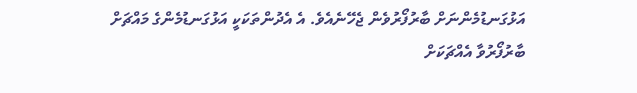އަޅުގަނޑުމެންނަށް ބާރުފޯރުވެން ޖެހޭނެއެވެ. އެ އެދުންތަކަކީ އަޅުގަނޑުމެންގެ މައްޗަށް ބާރުފޯރުވާ އެއްޗަކަށް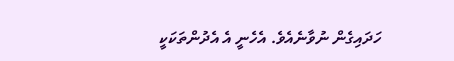ހަދައިގެން ނުވާނެއެވެ. އެހެނީ އެ އެދުންތަކަކީ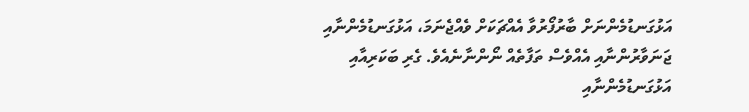އަޅުގަނޑުމެންނަށް ބާރުފޯރުވާ އެއްޗަކަށް ވެއްޖެނަމަ، އަޅުގަނޑުމެންނާއި ޖަނަވާރުންނާއި އެއްވެސް ތަފާތެއް ނޯންނާނެއެވެ. ގެރި ބަކަރިއާއި އަޅުގަނޑުމެންނާއި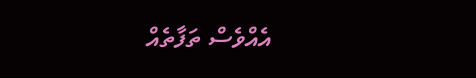އެއްވެސް ތަފާތެއް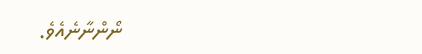ނޯންނާނެއެވެ.